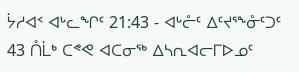ᔮᓱᐊᑉ ᐊᒡᓚᖏᑦ 21:43 - ᐊᒡᓔᑦ ᐃᑦᔪᕐᖕᓁᑦᑐᑦ
43 ᑍᒫᒃ ᑕᕝᕙ ᐊᑕᓂᖅ ᐃᓴᕆᐊᓕᒥᐅᓄᑦ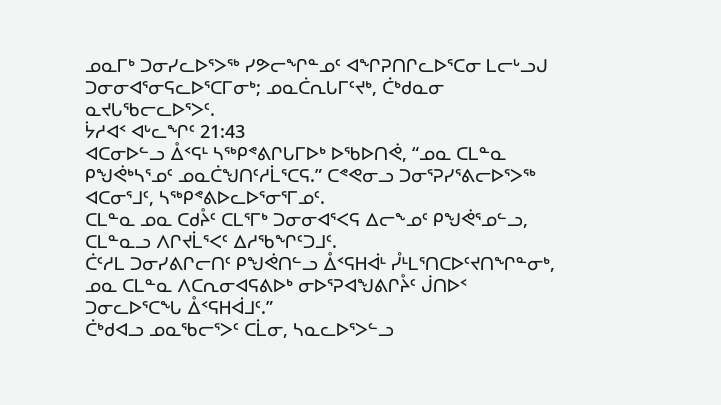ᓄᓇᒥᒃ ᑐᓂᓯᓚᐅᕐᐳᖅ ᓯᕗᓕᖏᓐᓄᑦ ᐊᖏᕈᑎᒋᓚᐅᕐᑕᓂ ᒪᓕᒡᓗᒍ ᑐᓂᓂᐊᕐᓂᕋᓚᐅᕐᑕᒥᓂᒃ; ᓄᓇᑖᕆᒐᒥᑦᔪᒃ, ᑖᒃᑯᓇᓂ ᓇᔪᒐᖃᓕᓚᐅᕐᐳᑦ.
ᔮᓱᐊᑉ ᐊᒡᓚᖏᑦ 21:43
ᐊᑕᓂᐅᓪᓗ ᐂᑉᕋᒻ ᓴᖅᑭᕝᕕᒋᒐᒥᐅᒃ ᐅᖃᐅᑎᕚ, “ᓄᓇ ᑕᒪᓐᓇ ᑭᖑᕚᒃᓴᕐᓄᑦ ᓄᓇᑖᖑᑎᑦᓱᒫᕐᑕᕋ.” ᑕᕝᕙᓂᓗ ᑐᓂᕐᕈᓯᕐᕕᓕᐅᕐᐳᖅ ᐊᑕᓂᕐᒧᑦ, ᓴᖅᑭᕝᕕᐅᓚᐅᕐᓂᕐᒥᓄᑦ.
ᑕᒪᓐᓇ ᓄᓇ ᑕᑯᔧᑦ ᑕᒪᕐᒥᒃ ᑐᓂᓂᐊᕐᐸᕋ ᐃᓕᖕᓄᑦ ᑭᖑᕚᕐᓄᓪᓗ, ᑕᒪᓐᓇᓗ ᐱᒋᔪᒫᕐᐸᑦ ᐃᓱᖃᖏᑦᑐᒧᑦ.
ᑖᑦᓱᒪ ᑐᓂᓯᕕᒋᓕᑎᑦ ᑭᖑᕚᑎᓪᓗ ᐂᑉᕋᕼᐋᒻ ᓮᒻᒪᕐᑎᑕᐅᑦᔪᑎᖏᓐᓂᒃ, ᓄᓇ ᑕᒪᓐᓇ ᐱᑕᕆᓂᐊᕋᕕᐅᒃ ᓂᐅᕐᕈᐊᖑᕕᒋᔧᑦ ᒎᑎᐅᑉ ᑐᓂᓚᐅᕐᑕᖓ ᐂᑉᕋᕼᐋᒧᑦ.”
ᑖᒃᑯᐊᓗ ᓄᓇᖃᓕᕐᐳᑦ ᑕᒫᓂ, ᓴᓇᓚᐅᕐᐳᓪᓗ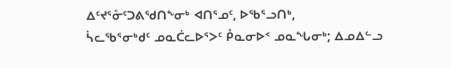ᐃᑦᔪᕐᓁᑦᑐᕕᖁᑎᖕᓂᒃ ᐊᑎᕐᓄᑦ, ᐅᖃᕐᓗᑎᒃ,
ᓵᓚᖃᕐᓂᒃᑯᑦ ᓄᓇᑖᓚᐅᕐᐳᑦ ᑬᓇᓂᐅᑉ ᓄᓇᖓᓂᒃ; ᐃᓄᐃᓪᓗ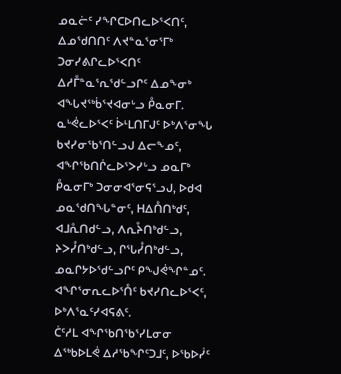ᓄᓇᓖᑦ ᓯᖏᑕᐅᑎᓚᐅᕐᐸᑎᑦ, ᐃᓄᖁᑎᑎᑦ ᐱᔪᓐᓇᕐᓂᕐᒥᒃ ᑐᓂᓯᕕᒋᓚᐅᕐᐸᑎᑦ ᐃᓱᒤᓐᓇᕐᕆᖁᓪᓗᒋᑦ ᐃᓄᖕᓂᒃ ᐊᖓᔪᖅᑳᕐᔪᐊᓂᒡᓗ ᑬᓇᓂᒥ.
ᓇᒡᕚᓚᐅᕐᐸᑦ ᐆᒻᒪᑎᒥᒍᑦ ᐅᒃᐱᕐᓂᖓ ᑲᔪᓯᓂᖃᕐᑎᓪᓗᒍ ᐃᓕᖕᓄᑦ, ᐊᖏᖃᑎᒌᓚᐅᕐᐳᓯᒡᓗ ᓄᓇᒥᒃ ᑬᓇᓂᒥᒃ ᑐᓂᓂᐊᕐᓂᕋᕐᓗᒍ, ᐅᑯᐊ ᓄᓇᖁᑎᖓᓐᓂᑦ, ᕼᐃᑍᑎᒃᑯᑦ, ᐊᒧᕅᑎᑯᓪᓗ, ᐱᕆᔧᑎᒃᑯᓪᓗ, ᔨᐳᓮᑎᒃᑯᓪᓗ, ᒋᕐᒐᓮᑎᒃᑯᓪᓗ, ᓄᓇᒋᔭᐅᖁᓪᓗᒋᑦ ᑭᖑᕚᖏᓐᓄᑦ. ᐊᖏᕐᓂᕆᓚᐅᕐᑍᑦ ᑲᔪᓯᑎᓚᐅᕐᐸᑦ, ᐅᒃᐱᕐᓇᑦᓯᐊᕋᕕᑦ.
ᑖᑦᓱᒪ ᐊᖏᖃᑎᖃᕐᓯᒪᓂᓂ ᐃᖅᑲᐅᒪᕚ ᐃᓱᖃᖏᑦᑐᒧᑦ, ᐅᖃᐅᓰᑦ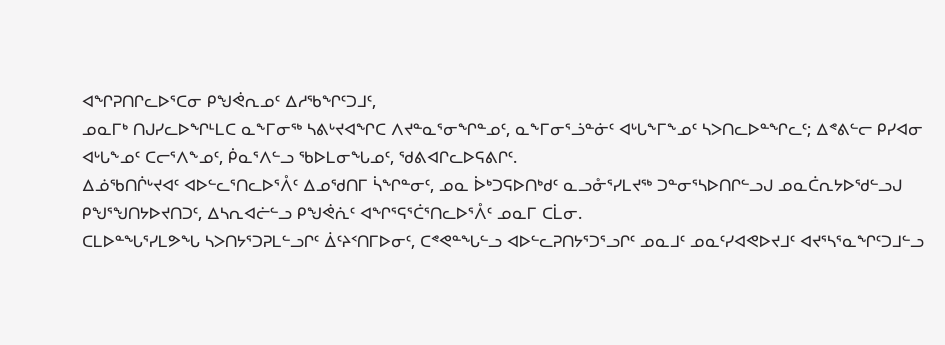ᐊᖏᕈᑎᒋᓚᐅᕐᑕᓂ ᑭᖑᕚᕆᓄᑦ ᐃᓱᖃᖏᑦᑐᒧᑦ,
ᓄᓇᒥᒃ ᑎᒍᓯᓚᐅᖏᒻᒪᑕ ᓇᖕᒥᓂᖅ ᓴᕕᒡᔪᐊᖏᑕ ᐱᔪᓐᓇᕐᓂᖏᓐᓄᑦ, ᓇᖕᒥᓂᕐᓘᓐᓃᑦ ᐊᒡᒐᖕᒥᖕᓄᑦ ᓴᐳᑎᓚᐅᓐᖏᓚᑦ; ᐃᕝᕕᓪᓕ ᑭᓯᐊᓂ ᐊᒡᒐᖕᓄᑦ ᑕᓕᕐᐱᖕᓄᑦ, ᑮᓇᕐᐱᓪᓗ ᖃᐅᒪᓂᖓᓄᑦ, ᖁᕕᐊᒋᓚᐅᕋᕕᒋᑦ.
ᐃᓅᖃᑎᒌᒡᔪᐊᑦ ᐊᐅᓪᓚᕐᑎᓚᐅᕐᐰᑦ ᐃᓄᖁᑎᒥ ᓵᖏᓐᓂᑦ, ᓄᓇ ᐆᒃᑐᕋᐅᑎᒃᑯᑦ ᓇᓗᓁᕐᓯᒪᔪᖅ ᑐᓐᓂᕐᓴᐅᑎᒋᓪᓗᒍ ᓄᓇᑖᕆᔭᐅᖁᓪᓗᒍ ᑭᖑᕐᖑᑎᔭᐅᔪᑎᑐᑦ, ᐃᓴᕆᐊᓖᓪᓗ ᑭᖑᕚᕇᑦ ᐊᖏᕐᕋᕐᑖᕐᑎᓚᐅᕐᐰᑦ ᓄᓇᒥ ᑕᒫᓂ.
ᑕᒪᐅᓐᖓᕐᓯᒪᕗᖓ ᓴᐳᑎᔭᕐᑐᕈᒪᓪᓗᒋᑦ ᐄᑦᔨᑉᑎᒥᐅᓂᑦ, ᑕᕝᕙᓐᖓᓪᓗ ᐊᐅᓪᓚᕈᑎᔭᕐᑐᕐᓗᒋᑦ ᓄᓇᒧᑦ ᓄᓇᑦᓯᐊᕙᐅᔪᒧᑦ ᐊᔪᕐᓴᕐᓇᖏᑦᑐᒧᓪᓗ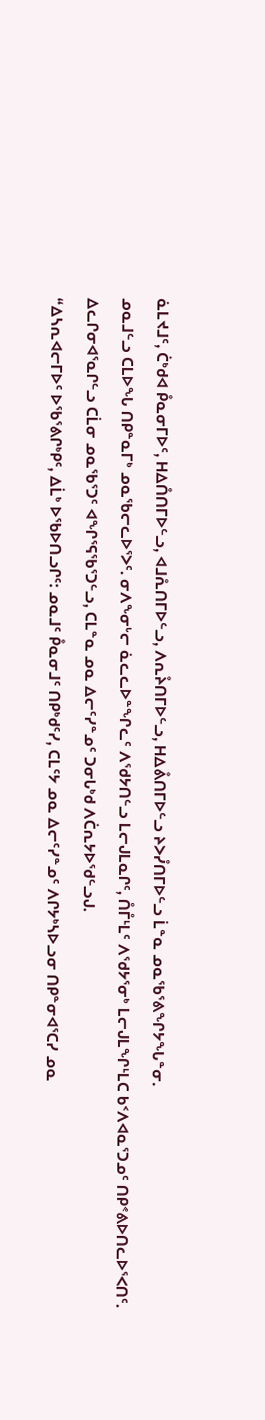ᓈᒪᔪᒧᑦ, ᑖᒃᑯᐊ ᑬᓇᓂᒥᐅᑦ, ᕼᐃᑍᑎᒥᐅᓪᓗ, ᐊᒧᕅᑎᒥᐅᓪᓗ, ᐱᕆᔧᑎᒥᐅᓪᓗ, ᕼᐃᕔᑎᒥᐅᓪᓗ ᔨᐳᓮᑎᒥᐅᓪᓗ ᒫᓐᓇ ᓄᓇᖃᕐᕕᖏᔭᖓᓐᓂ.
ᓄᓇᒧᓪᓗ ᑕᒪᐅᖓ ᑎᑭᓐᓇᒥᒃ ᓄᓇᖃᓕᓚᐅᕐᐳᑦ. ᓂᐱᖕᓂᒡᓕ ᓈᓚᓚᐅᓐᖏᓚᑦ ᐱᖁᔭᑎᓪᓗ ᒪᓕᒍᒪᓇᒋᑦ, ᑍᒤᒻᒪᑦ ᐱᖁᔭᕐᓂᒃ ᒪᓕᒍᒪᖏᒻᒪᑕ ᑲᑉᐱᐊᓇᕐᑐᓄᑦ ᑎᑭᕝᕕᐅᑎᓚᐅᕐᐸᑎᑦ.
ᐃᓚᒋᓂᐊᕐᓇᒋᓪᓗ ᑕᒫᓂ ᓄᓇᖃᕐᑐᑦ ᐊᖏᕐᕋᖃᕐᑐᓪᓗ, ᑕᒪᓐᓇ ᓄᓇ ᐃᓕᑦᓯᓐᓄᑦ ᑐᓂᒐᒃᑯ ᐱᑖᕆᔭᐅᖁᓪᓗᒍ.
“ᐃᓴᕆᐊᓕᒥᐅᑦ ᐅᖃᕐᕕᒋᒃᑭᑦ, ᐃᒫᒃ ᐅᖃᐅᑎᓗᒋᑦ: ᓄᓇᒧᑦ ᑬᓇᓂᒧᑦ ᑎᑭᒃᑯᑦᓯ, ᑕᒪᑦᔭ ᓄᓇ ᐃᓕᑦᓯᓐᓄᑦ ᐱᒋᔭᒃᓴᐅᓗᓂ ᑎᑭᓐᓂᐊᕐᑕᓯ ᓄᓇ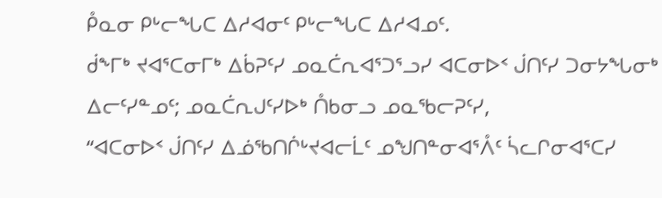ᑬᓇᓂ ᑭᒡᓕᖓᑕ ᐃᓱᐊᓂᑦ ᑭᒡᓕᖓᑕ ᐃᓱᐊᓄᑦ.
ᑰᖕᒥᒃ ᔪᐊᕐᑕᓂᒥᒃ ᐃᑳᕈᑦᓯ ᓄᓇᑖᕆᐊᕐᑐᕐᓗᓯ ᐊᑕᓂᐅᑉ ᒎᑎᑦᓯ ᑐᓂᔭᖓᓂᒃ ᐃᓕᑦᓯᓐᓄᑦ; ᓄᓇᑖᕆᒍᑦᓯᐅᒃ ᑍᑲᓂᓗ ᓄᓇᖃᓕᕈᑦᓯ,
“ᐊᑕᓂᐅᑉ ᒎᑎᑦᓯ ᐃᓅᖃᑎᒌᒡᔪᐊᓕᒫᑦ ᓄᖑᑎᓐᓂᐊᕐᐰᑦ ᓵᓚᒋᓂᐊᕐᑕᓯ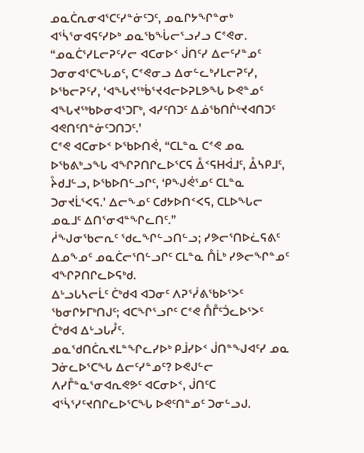ᓄᓇᑖᕆᓂᐊᕐᑕᑦᓯᓐᓃᑦᑐᑦ, ᓄᓇᒋᔭᖏᓐᓂᒃ ᐊᕐᓵᕐᓂᐊᕋᑦᓯᐅᒃ ᓄᓇᖃᖔᓕᕐᓗᓯᓗ ᑕᕝᕙᓂ.
“ᓄᓇᑖᕐᓯᒪᓕᕈᑦᓯᓕ ᐊᑕᓂᐅᑉ ᒎᑎᑦᓯ ᐃᓕᑦᓯᓐᓄᑦ ᑐᓂᓂᐊᕐᑕᖓᓄᑦ, ᑕᕝᕙᓂᓗ ᐃᓂᓪᓚᒃᓯᒪᓕᕈᑦᓯ, ᐅᖃᓕᕈᑦᓯ, ‘ᐊᖓᔪᖅᑳᕐᔪᐊᓕᐅᕈᒪᕗᖓ ᐅᕙᓐᓄᑦ ᐊᖓᔪᖅᑲᐅᓂᐊᕐᑐᒥᒃ, ᐊᓯᑦᑎᑐᑦ ᐃᓅᖃᑎᒌᒡᔪᐊᑎᑐᑦ ᐊᕙᑎᑦᑎᓐᓃᑦᑐᑎᑐᑦ.’
ᑕᕝᕙ ᐊᑕᓂᐅᑉ ᐅᖃᐅᑎᕚ, “ᑕᒪᓐᓇ ᑕᕝᕙ ᓄᓇ ᐅᖃᕕᒃᓗᖓ ᐊᖏᕈᑎᒋᓚᐅᕐᑕᕋ ᐂᑉᕋᕼᐋᒧᑦ, ᐂᓴᑭᒧᑦ, ᔧᑯᒧᓪᓗ, ᐅᖃᐅᑎᓪᓗᒋᑦ, ‘ᑭᖑᕚᕐᓄᑦ ᑕᒪᓐᓇ ᑐᓂᔪᒫᕐᐸᕋ.’ ᐃᓕᖕᓄᑦ ᑕᑯᔭᐅᑎᑉᐸᕋ, ᑕᒪᐅᖓᓕ ᓄᓇᒧᑦ ᐃᑎᕐᓂᐊᓐᖏᓚᑎᑦ.”
ᓲᖑᓂᖃᓕᕆᑦ ᖁᓚᖏᓪᓗᑎᓪᓗ; ᓯᕗᓕᕐᑎᐅᓛᕋᕕᑦ ᐃᓄᖕᓄᑦ ᓄᓇᑖᓕᕐᑎᓪᓗᒋᑦ ᑕᒪᓐᓇ ᑍᒫᒃ ᓯᕗᓕᖏᓐᓄᑦ ᐊᖏᕈᑎᒋᓚᐅᕋᒃᑯ.
ᐃᒡᓗᒐᓴᓕᒫᑦ ᑖᒃᑯᐊ ᐊᑐᓂᑦ ᐱᕈᕐᓰᕕᖃᐅᕐᐳᑦ ᖃᓂᒋᔭᒥᒃᑎᒍᑦ; ᐊᑕᖏᕐᓗᒋᑦ ᑕᕝᕙ ᑍᒤᑦᑑᓚᐅᕐᐳᑦ ᑖᒃᑯᐊ ᐃᒡᓗᒐᓮᑦ.
ᓄᓇᖁᑎᑖᕆᔪᒪᓐᖏᓚᓯᐅᒃ ᑭᒨᓯᐅᑉ ᒎᑎᓐᖑᐊᑦᓯ ᓄᓇ ᑐᓃᓚᐅᕐᑕᖓ ᐃᓕᑦᓯᓐᓄᑦ? ᐅᕙᒍᓪᓕ ᐱᓯᒤᓐᓇᕐᓂᐊᕆᕙᕗᑦ ᐊᑕᓂᐅᑉ, ᒎᑎᑦᑕ ᐊᕐᓵᕐᓯᑦᔪᑎᒋᓚᐅᕐᑕᖓ ᐅᕙᑦᑎᓐᓄᑦ ᑐᓂᓪᓗᒍ.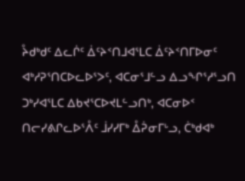ᔧᑯᒃᑯᑦ ᐃᓚᒌᑦ ᐄᑦᔨᑉᑎᒧᐊᕐᒪᑕ ᐄᑦᔨᑉᑎᒥᐅᓂᑦ ᐊᒃᓱᕈᕐᑎᑕᐅᓚᐅᕐᐳᑦ, ᐊᑕᓂᕐᒧᓪᓗ ᐃᓗᖏᕐᓱᕐᓗᑎ ᑐᒃᓯᐊᕐᒪᑕ ᐃᑲᔪᕐᑕᐅᔪᒪᓪᓗᑎᒃ, ᐊᑕᓂᐅᑉ ᑎᓕᓯᕕᒋᓚᐅᕐᐰᑦ ᒨᓯᓯᒥᒃ ᐂᕉᓂᒥᒡᓗ, ᑖᒃᑯᐊᒃ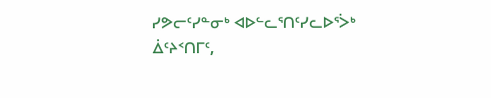ᓯᕗᓕᑦᓯᓐᓂᒃ ᐊᐅᓪᓚᕐᑎᑦᓯᓚᐅᕐᐴᒃ ᐄᑦᔨᑉᑎᒥᑦ,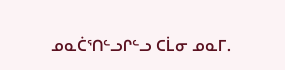ᓄᓇᑖᕐᑎᓪᓗᒋᓪᓗ ᑕᒫᓂ ᓄᓇᒥ.